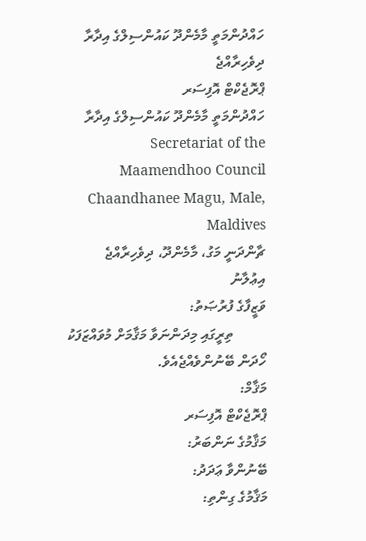ހައްދުންމަތީ މާމެންދޫ ކައުންސިލްގެ އިދާރާ
ދިވެހިރާއްޖެ
ޕްރޮޖެކްޓް އޮފިސަރ
ހައްދުންމަތީ މާމެންދޫ ކައުންސިލްގެ އިދާރާ                  Secretariat of the Maamendhoo Council
Chaandhanee Magu, Male, Maldives                                         ޗާންދަނީ މަގު، މާމެންދޫ، ދިވެހިރާއްޖެ
އިޢުލާނު
ވަޒީފާގެ ފުރުޞަތު:
         ތިރީގައި މިދަންނަވާ މަޤާމަށް މުވައްޒަފަކު ހޯދަން ބޭނުންވެއްޖެއެވެ.
މަޤާމް:
ޕްރޮޖެކްޓް އޮފިސަރ
މަޤާމުގެ ނަންބަރު:
ބޭނުންވާ ޢަދަދު:
މަޤާމުގެ ގިންތި: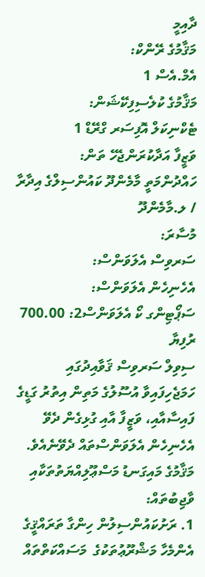ދާއިމީ
މަޤާމުގެ ރޭންކް:
އެމް.އެސް 1
މަޤާމުގެ ކުލެސިފިކޭޝަން:
ޓެކްނިކަލް އޮފިސަރ ގްރޭޑް 1
ވަޒީފާ އަދާކުރަންޖެހޭ ތަން:
ހައްދުންމަތީ މާމެންދޫ ކައުންސިލްގެ އިދާރާ / ލ.މާމެންދޫ
މުސާރަ:
ސަރވިސް އެލަވަންސް:
އެހެނިހެން އެލަވަންސް:
ސަޕޯޓިންގ ކޯ އެލަވަންސް2: 700.00 ރުފިޔާ
ސިވިލް ސަރވިސް ޤަވާއިދުގައި ހަމަޖެހިފައިވާ އުސޫލުގެ މަތިން އިތުރު ގަޑީގެ ފައިސާއާއި، ވަޒީފާ އާއި ގުޅިގެން ދެވޭ އެހެނިހެން އެލަވަންސްތައް ދެވޭނެއެވެ.
މަޤާމުގެ މައިގަނޑު މަސްޢޫލިއްޔަތުތަކާއި ވާޖިބުތައް:
1. ރަށުކައުންސިލުން ހިންގާ ތަރައްޤީގެ އެންމެހާ މަޝްރޫޢުތަކުގެ  މަސައްކަތްތައް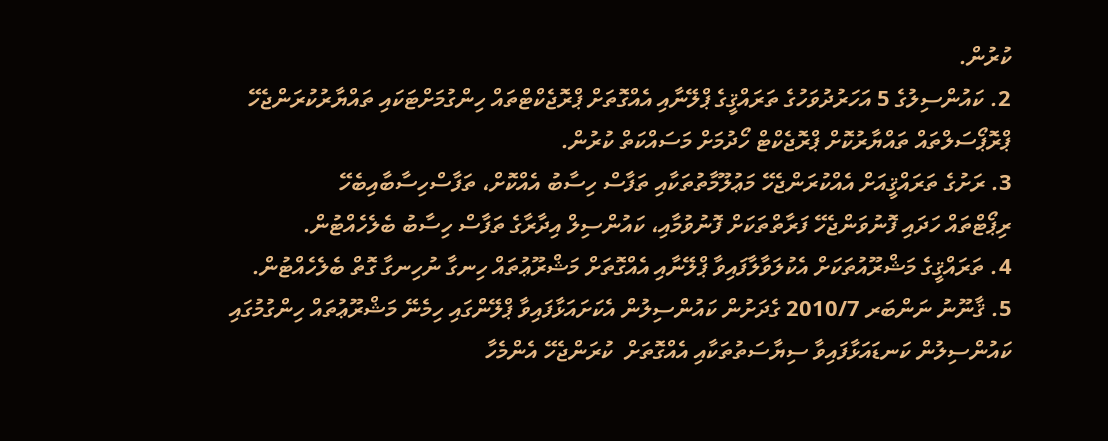ކުރުން.
2. ކައުންސިލުގެ 5 އަހަރުދުވަހުގެ ތަރައްޤީގެ ޕްލޭނާއި އެއްގޮތަށް ޕްރޮޖެކްޓްތައް ހިންގުމަށްޓަކައި ތައްޔާރުކުރަންޖެހޭ ޕްރޮޕޯސަލްތައް ތައްޔާރުކޮށް ޕްރޮޖެކްޓް ހޯދުމަށް މަސައްކަތް ކުރުން.
3. ރަށުގެ ތަރައްޤީއަށް އެއްކުރަންޖެހޭ މަޢުލޫމާތުތަކާއި ތަފާސް ހިސާބު އެއްކޮށް، ތަފާސްހިސާބާއިބެހޭ
ރިޕޯޓްތައް ހަދައި ފޮނުވަންޖެހޭ ފަރާތްތަކަށް ފޮނުވުމާއި، ކައުންސިލް އިދާރާގެ ތަފާސް ހިސާބު ބެލެހެއްޓުން.
4. ތަރައްޤީގެ މަޝްރޫއުތަކަށް އެކުލަވާލާފައިވާ ޕްލޭނާއި އެއްގޮތަށް މަޝްރޫޢުތައް ހިނގާ ނުހިނގާ ގޮތް ބެލެހެއްޓުން.
5. ޤާނޫނު ނަންބަރ 2010/7 ގެދަށުން ކައުންސިލުން އެކަށައަޅާފައިވާ ޕްލޭންގައި ހިމެނޭ މަޝްރޫޢުތައް ހިންގުމުގައި ކައުންސިލުން ކަނޑައަޅާފައިވާ ސިޔާސަތުތަކާއި އެއްގޮތަށް  ކުރަންޖެހޭ އެންމެހާ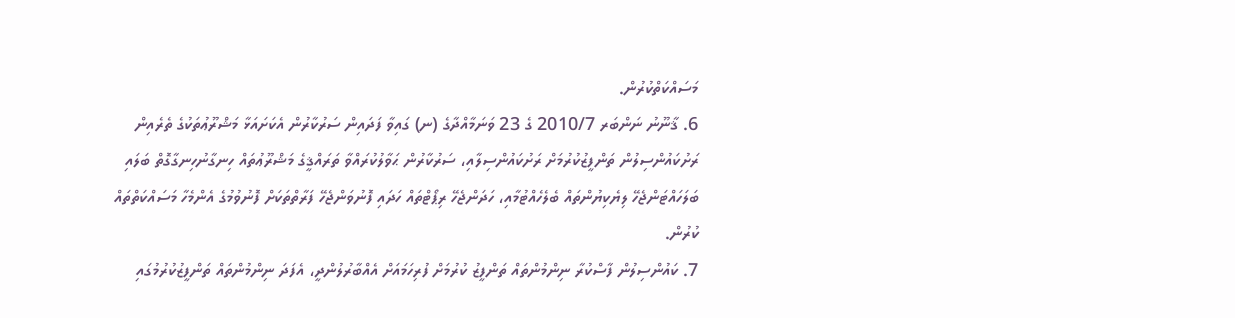މަސައްކަތްކުރުން.
6. ޤާނޫނު ނަންބަރ 2010/7 ގެ 23 ވަނަމާއްދާގެ (ނ) ގައިވާ ފަދައިން ސަރުކާރުން އެކަށައަޅާ މަޝްރޫޢުތަކުގެ ތެރެއިން ރަށުކައުންސިލުން ތަންފީޒުކުރުމަށް ރަށުކައުންސިލާއި، ސަރުކާރުން ޙަވާލުކުރައްވާ ތަރައްޤީގެ މަޝްރޫޢުތައް ހިނގާނުހިނގާގޮތް ބަލައި ބަލަހައްޓަންޖެހޭ ލިޔެކިޔުންތައް ބެލެހެއްޓުމާއި، ހަދަންޖެހޭ ރިޕޯޓްތައް ހަދައި ފޮނުވަންޖެހޭ ފަރާތްތަކަށް ފޮނުވުމުގެ އެންމެހާ މަސައްކަތްތައް  ކުރުން.
7. ކައުންސިލުން ފާސްކުރާ ނިންމުންތައް ތަންފީޒު ކުރުމަށް ފުރިހަމައަށް އެއްބާރުލުންދީ، އެފަދަ ނިންމުންތައް ތަންފީޒުކުރުމުގައި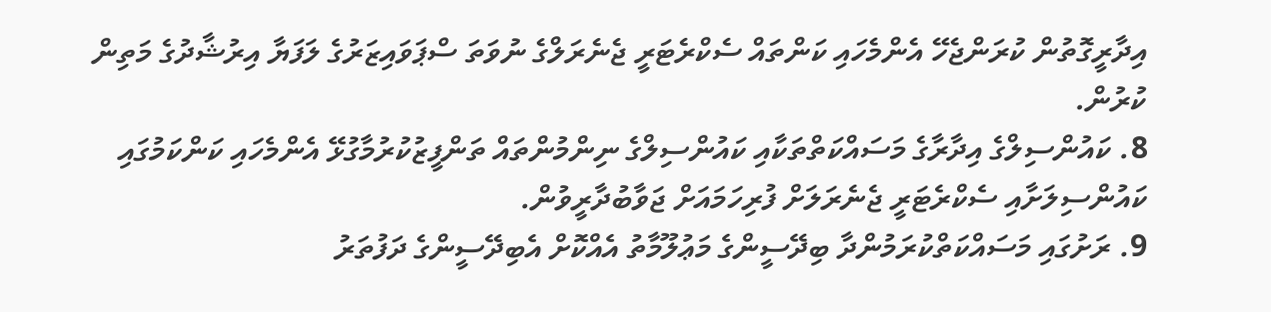އިދާރީގޮތުން ކުރަންޖެހޭ އެންމެހައި ކަންތައް ސެކްރެޓަރީ ޖެނެރަލްގެ ނުވަތަ ސްޕަވައިޒަރުގެ ލަފަޔާ އިރުޝާދުގެ މަތިން ކުރުން.
8. ކައުންސިލްގެ އިދާރާގެ މަސައްކަތްތަކާއި ކައުންސިލްގެ ނިންމުންތައް ތަންފީޒުކުރުމާގުޅޭ އެންމެހައި ކަންކަމުގައި ކައުންސިލަށާއި ސެކްރެޓަރީ ޖެނެރަލަށް ފުރިހަމައަށް ޖަވާބުދާރީވުން.
9. ރަށުގައި މަސައްކަތްކުރަމުންދާ ބިދޭސީންގެ މަޢުލޫމާތު އެއްކޮށް އެބިދޭސީންގެ ދަފުތަރު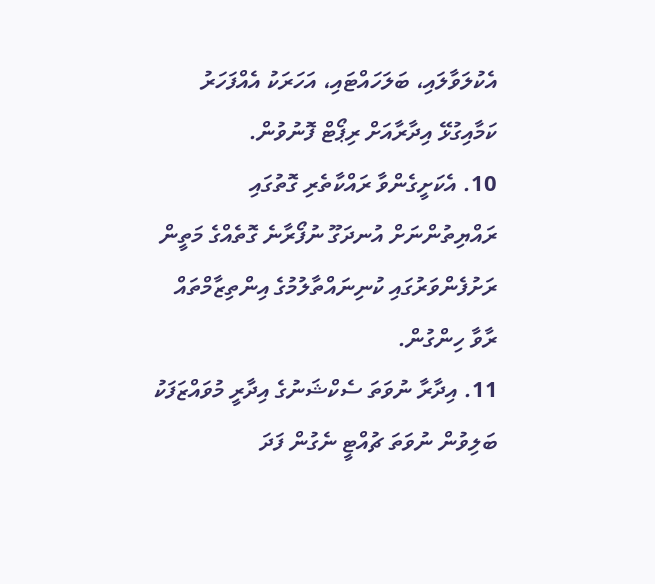އެކުލަވާލައި، ބަލަހައްޓައި، އަހަރަކު އެއްފަހަރު ކަމާއިގުޅޭ އިދާރާއަށް ރިޕޯޓް ފޮނުވުން.
10. އެކަށީގެންވާ ރައްކާތެރި ގޮތުގައި ރައްޔިތުންނަށް އުނދަގޫ ނުފޯރާނެ ގޮތެއްގެ މަތީން ރަށުފެންވަރުގައި ކުނިނައްތާލުމުގެ އިންތިޒާމްތައް ރާވާ ހިންގުން.
11. އިދާރާ ނުވަތަ ސެކްޝަނުގެ އިދާރީ މުވައްޒަފަކު ބަލިވުން ނުވަތަ ޗުއްޓީ ނެގުން ފަދަ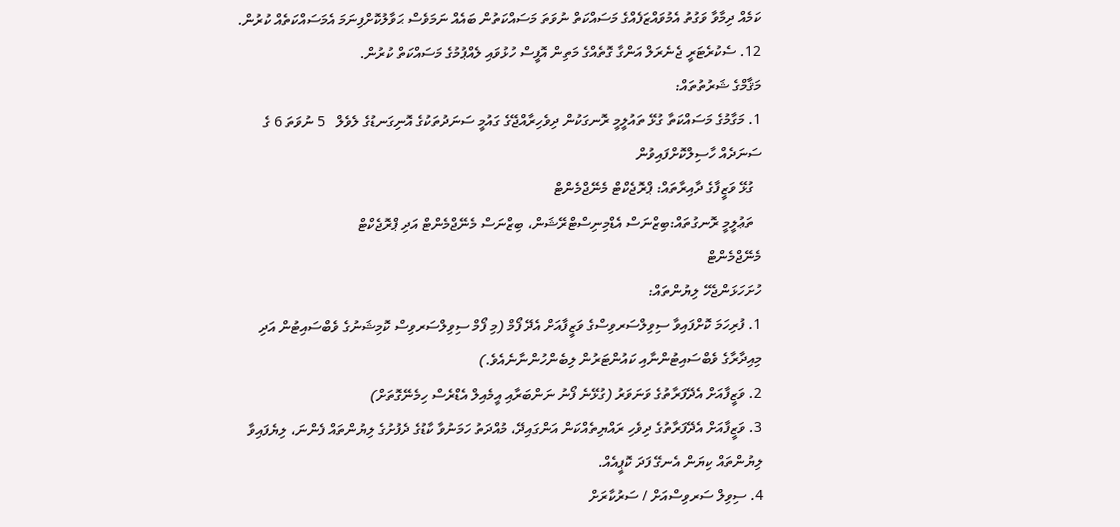ކަމެއް ދިމާވާ ވަގުތު އެމުވައްޒަފެއްގެ މަސައްކަތް ނުވަތަ މަސައްކަތުން ބައެއް ނަމަވެސް ޙަވާލުކޮށްފިނަމަ އެމަސައްކަތެއް ކުރުން.
12. ސެކުރެޓަރީ ޖެނެރަލް އަންގާ ގޮތެއްގެ މަތިން އޮފީސް ހުޅުވައި ލެއްޕުމުގެ މަސައްކަތް ކުރުން.
މަޤާމްގެ ޝަރުތުތައް:
1. މަގާމުގެ މަސައްކަތާ ގުޅޭ ތައުލީމީ ރޮނގަކުން ދިވެހިރާއްޖޭގެ ގައުމީ ސަނަދުތަކުގެ އޮނިގަނޑުގެ ލެވެލް   5 ނުވަތަ 6 ގެ ސަނަދެއް ހާސިލްކޮށްފައިވުން
  ގުޅޭ ވަޒީފާގެ ދާއިރާތައް: ޕްރޮޖެކްޓް މެނޭޖްމެންޓް
  ތަޢުލީމީ ރޮނގުތައް:ބިޒްނަސް އެޑްމިނިސްޓްރޭޝަން، ބިޒްނަސް މެނޭޖްމެންޓް އަދި ޕްރޮޖެކްޓް                     މެނޭޖްމެންޓް
ހުށަހަޅަންޖެހޭ ލިޔުންތައް:
1. ފުރިހަމަ ކޮށްފައިވާ ސިވިލްސަރވިސްގެ ވަޒީފާއަށް އެދޭ ފޯމް (މި ފޯމް ސިވިލްސަރވިސް ކޮމިޝަނުގެ ވެބްސައިޓުން އަދި މިއިދާރާގެ ވެބްސައިޓުންނާއި ކައުންޓަރުން ލިބެންހުންނާނެއެވެ.)
2. ވަޒީފާއަށް އެދޭފަރާތުގެ ވަނަވަރު (ގުޅޭނެ ފޯނު ނަންބަރާއި އީމެއިލް އެޑްރެސް ހިމެނޭގޮތަށް)
3. ވަޒީފާއަށް އެދޭފަރާތުގެ ދިވެހި ރައްޔިތެއްކަން އަންގައިދޭ، މުއްދަތު ހަމަނުވާ ކާޑުގެ ދެފުށުގެ ލިޔުންތައް ފެންނަ، ލިޔެފައިވާ ލިޔުންތައް ކިޔަން އެނގޭ ފަދަ ކޮޕީއެއް.
4. ސިވިލް ސަރވިސްއަށް / ސަރުކާރަށް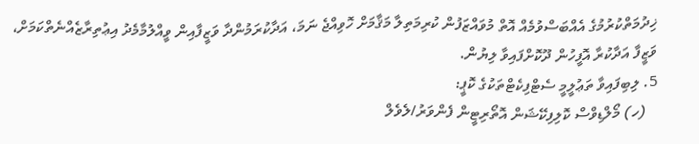ޚިދުމަތްކުރުމުގެ އެއްބަސްވުމެއް އޮތް މުވައްޒަފުން ކުރިމަތިލާ މަޤާމަށް ހޮވިއްޖެ ނަމަ، އަދާކުރަމުންދާ ވަޒީފާއިން ވީއްލުމާމެދު އިޢުތިރާޒެއްނެތްކަމަށް، ވަޒީފާ އަދާކުރާ އޮފީހުން ދޫކޮށްފައިވާ ލިޔުން.
5. ލިބިފައިވާ ތަޢުލީމީ ސެޓްފިކެޓްތަކުގެ ކޮޕީ:
   (ހ) މޯލްޑިވްސް ކޮލިފިކޭޝަން އޮތޯރިޓީން ފެންވަރު/ލެވެލް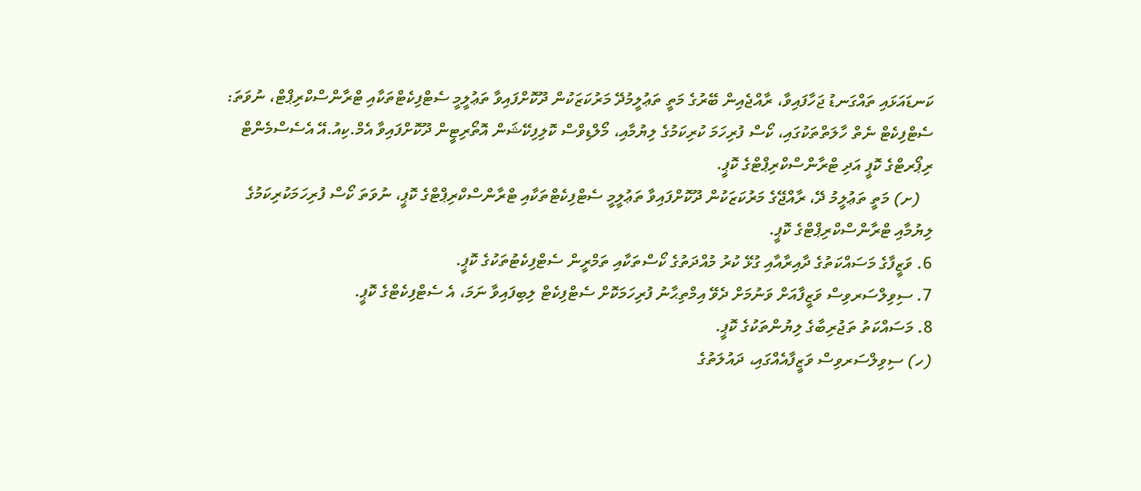ކަނޑައަޅައި ތައްގަނޑު ޖަހާފައިވާ، ރާއްޖެއިން ބޭރުގެ މަތީ ތަޢުލީމުދޭ މަރުކަޒަކުން ދޫކޮށްފައިވާ ތަޢުލީމީ ސެޓްފިކެޓްތަކާއި ޓްރާންސްކްރިޕްޓް، ނުވަތަ: ސެޓްފިކެޓް ނެތް ހާލަތްތަކުގައި، ކޯސް ފުރިހަމަ ކުރިކަމުގެ ލިޔުމާއި، މޯލްޑިވްސް ކޮލިފިކޭޝަން އޮތޯރިޓީން ދޫކޮށްފައިވާ އެމް.ކިއު.އޭ އެސެސްމެންޓް ރިޕޯރޓްގެ ކޮޕީ އަދި ޓްރާންސްކްރިޕްޓްގެ ކޮޕީ.
   (ށ) މަތީ ތަޢުލީމު ދޭ، ރާއްޖޭގެ މަރުކަޒަކުން ދޫކޮށްފައިވާ ތަޢުލީމީ ސެޓްފިކެޓްތަކާއި ޓްރާންސްކްރިޕްޓްގެ ކޮޕީ، ނުވަތަ ކޯސް ފުރިހަމަކުރިކަމުގެ ލިޔުމާއި ޓްރާންސްކްރިޕްޓްގެ ކޮޕީ.
6. ވަޒީފާގެ މަސައްކަތުގެ ދާއިރާއާއި ގުޅޭ ކުރު މުއްދަތުގެ ކޯސްތަކާއި ތަމްރީން ސެޓްފިކެޓުތަކުގެ ކޮޕީ.
7. ސިވިލްސަރވިސް ވަޒީފާއަށް ވަނުމަށް ދެވޭ އިމްތިޙާނު ފުރިހަމަކޮށް ސެޓްފިކެޓް ލިބިފައިވާ ނަމަ، އެ ސެޓްފިކެޓްގެ ކޮޕީ.
8. މަސައްކަތު ތަޖުރިބާގެ ލިޔުންތަކުގެ ކޮޕީ.
(ހ) ސިވިލްސަރވިސް ވަޒީފާއެއްގައި، ދައުލަތުގެ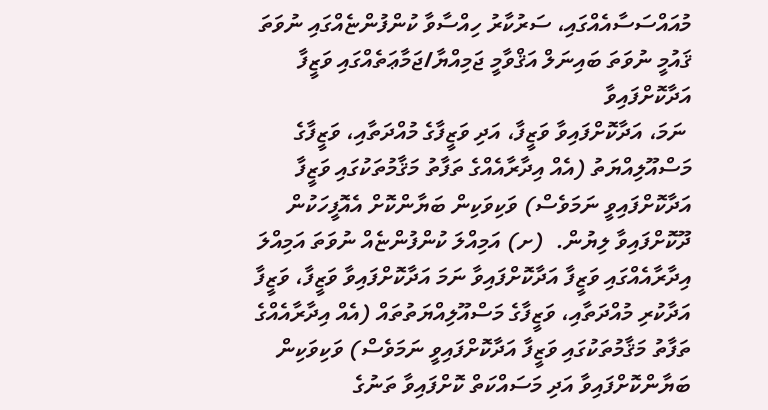މުއައްސަސާއެއްގައި، ސަރުކާރު ހިއްސާވާ ކުންފުންޏެއްގައި ނުވަތަ ޤައުމީ ނުވަތަ ބައިނަލް އަޤްވާމީ ޖަމިއްޔާ/ޖަމާޢަތެއްގައި ވަޒީފާ އަދާކޮށްފައިވާ
 ނަމަ، އަދާކޮށްފައިވާ ވަޒީފާ، އަދި ވަޒީފާގެ މުއްދަތާއި، ވަޒީފާގެ މަސްއޫލިއްޔަތު (އެއް އިދާރާއެއްގެ ތަފާތު މަޤާމުތަކުގައި ވަޒީފާ އަދާކޮށްފައިވީ ނަމަވެސް) ވަކިވަކިން ބަޔާންކޮށް އެއޮފީހަކުން ދޫކޮށްފައިވާ ލިޔުން.  (ށ) އަމިއްލަ ކުންފުންޏެއް ނުވަތަ އަމިއްލަ އިދާރާއެއްގައި ވަޒީފާ އަދާކޮށްފައިވާ ނަމަ އަދާކޮށްފައިވާ ވަޒީފާ، ވަޒީފާ އަދާކުރި މުއްދަތާއި، ވަޒީފާގެ މަސްއޫލިއްޔަތުތައް (އެއް އިދާރާއެއްގެ ތަފާތު މަޤާމުތަކުގައި ވަޒީފާ އަދާކޮށްފައިވީ ނަމަވެސް) ވަކިވަކިން ބަޔާންކޮށްފައިވާ އަދި މަސައްކަތް ކޮށްފައިވާ ތަނުގެ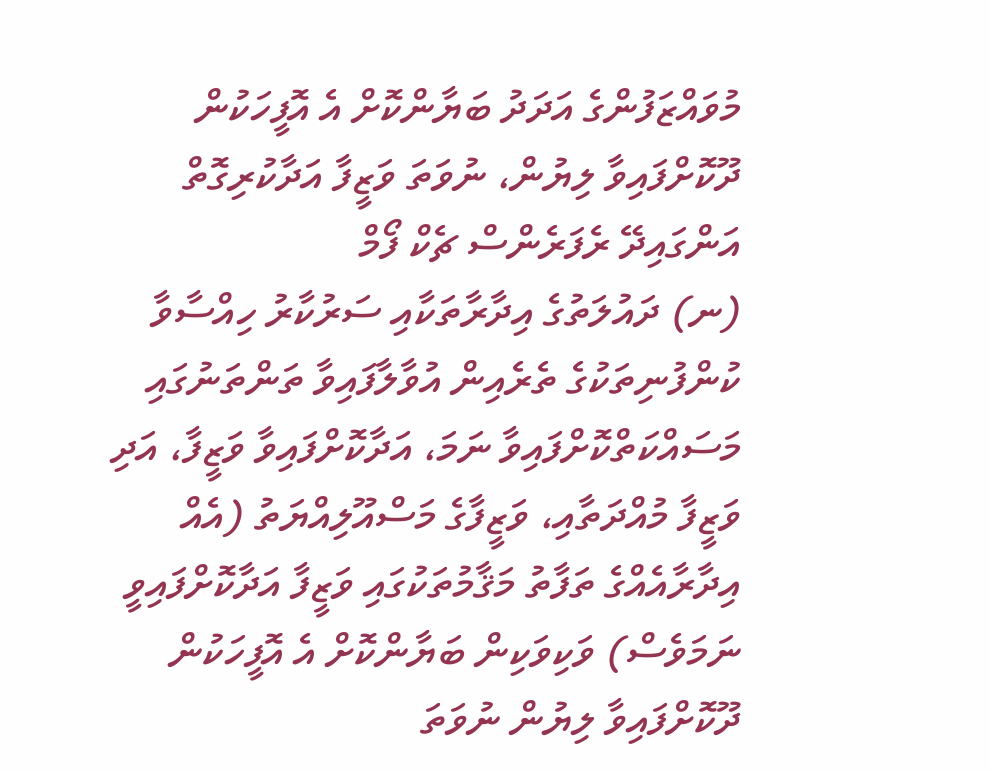މުވައްޒަފުންގެ އަދަދު ބަޔާންކޮށް އެ އޮފީހަކުން ދޫކޮށްފައިވާ ލިޔުން، ނުވަތަ ވަޒީފާ އަދާކުރިގޮތް އަންގައިދޭ ރެފަރެންސް ޗެކް ފޯމް
(ނ) ދައުލަތުގެ އިދާރާތަކާއި ސަރުކާރު ހިއްސާވާ ކުންފުނިތަކުގެ ތެރެއިން އުވާލާފައިވާ ތަންތަނުގައި މަސައްކަތްކޮށްފައިވާ ނަމަ، އަދާކޮށްފައިވާ ވަޒީފާ، އަދި ވަޒީފާ މުއްދަތާއި، ވަޒީފާގެ މަސްއޫލިއްޔަތު (އެއް އިދާރާއެއްގެ ތަފާތު މަޤާމުތަކުގައި ވަޒީފާ އަދާކޮށްފައިވީ ނަމަވެސް) ވަކިވަކިން ބަޔާންކޮށް އެ އޮފީހަކުން ދޫކޮށްފައިވާ ލިޔުން ނުވަތަ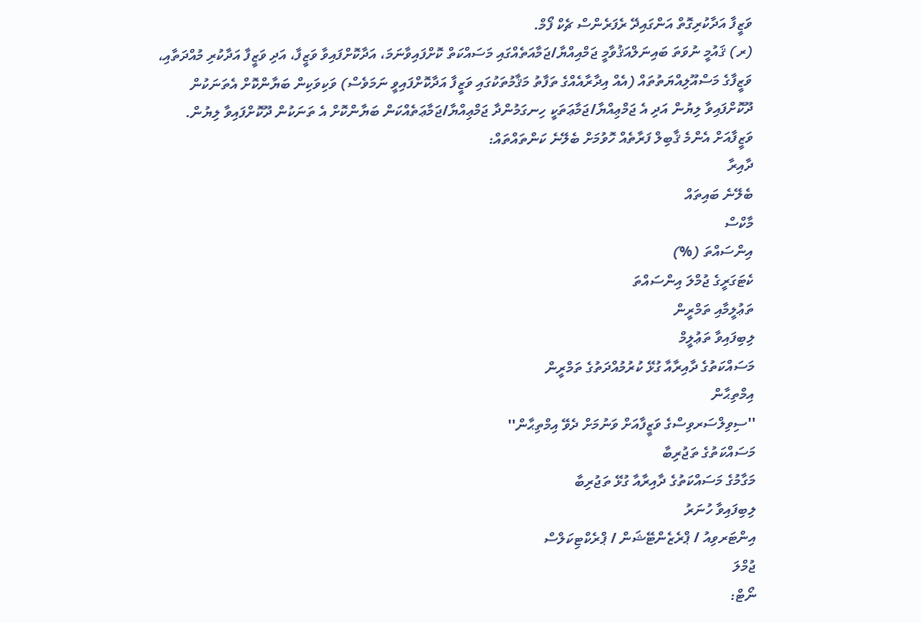ވަޒީފާ އަދާކުރިގޮތް އަންގައިދޭ ރެފަރެންސް ޗެކް ފޯމް.
(ރ) ޤައުމީ ނުވަތަ ބައިނަލްއަޤުވާމީ ޖަމްއިއްޔާ/ޖަމާއަތެއްގައި މަސައްކަތް ކޮށްފައިވާނަމަ، އަދާކޮށްފައިވާ ވަޒީފާ، އަދި ވަޒީފާ އަދާކުރި މުއްދަތާއި، ވަޒީފާގެ މަސްއޫލިއްޔަތުތައް (އެއް އިދާރާއެއްގެ ތަފާތު މަޤާމުތަކުގައި ވަޒީފާ އަދާކޮށްފައިވީ ނަމަވެސް) ވަކިވަކިން ބަޔާންކޮށް އެތަނަކުން ދޫކޮށްފައިވާ ލިޔުން އަދި އެ ޖަމްޢިއްޔާ/ޖަމާޢަތަކީ ހިނގަމުންދާ ޖަމްޢިއްޔާ/ޖަމާޢަތެއްކަން ބަޔާންކޮށް އެ ތަނަކުން ދޫކޮށްފައިވާ ލިޔުން.
ވަޒީފާއަށް އެންމެ ޤާބިލް ފަރާތެއް ހޮވުމަށް ބެލޭނެ ކަންތައްތައް:
ދާއިރާ
ބެލޭނެ ބައިތައް
މާކްސް
އިންސައްތަ (%)
ކެޓަގަރީގެ ޖުމްލަ އިންސައްތަ
ތަޢުލީމާއި ތަމްރީން
ލިބިފައިވާ ތަޢުލީމް
މަސައްކަތުގެ ދާއިރާއާ ގުޅޭ ކުރުމުއްދަތުގެ ތަމްރީން
އިމްތިޙާން
''ސިވިލްސަރވިސްގެ ވަޒީފާއަށް ވަނުމަށް ދެވޭ އިމްތިޙާން''
މަސައްކަތުގެ ތަޖުރިބާ
މަގާމުގެ މަސައްކަތުގެ ދާއިރާއާ ގުޅޭ ތަޖުރިބާ
ލިބިފައިވާ ހުނަރު
އިންޓަރވިއު / ޕްރެޒެންޓޭޝަން / ޕްރެކްޓިކަލްސް
ޖުމްލަ
ނޯޓް: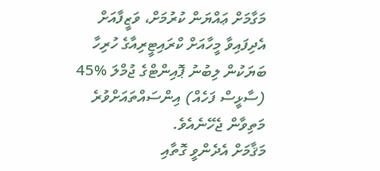މަގާމަށް ޢައްޔަން ކުރުމަށް، ވަޒީފާއަށް އެދިފައިވާ މީހާއަށް ކްރައިޓީރިއާގެ ހުރިހާ ބަޔަކުން ލިބުނު ޕޮއިންޓްގެ ޖުމްލަ %45 (ސާޅީސް ފަހެއް) އިންސައްތައަށްވުރެ މަތިވާން ޖެހޭނެއެވެ.
މަޤާމަށް އެދެންވީ ގޮތާއި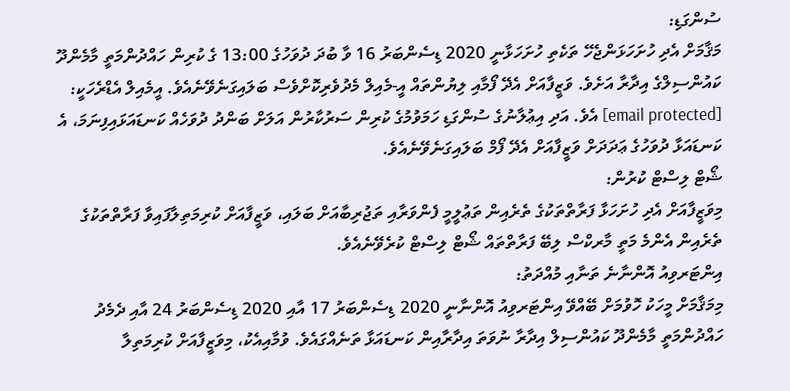ސުންގަޑި:
މަޤާމަށް އެދި ހުށަހަޅަންޖެހޭ ތަކެތި ހުށަހަޅާނީ 2020 ޑިސެންބަރު 16 ވާ ބުދަ ދުވަހުގެ 13:00 ގެ ކުރިން ހައްދުންމަތީ މާމެންދޫ ކައުންސިލްގެ އިދާރާ އަށެވެ. ވަޒީފާއަށް އެދޭ ފޯމާއި ލިޔުންތައް އީ-މެއިލް މެދުވެރިކޮށްވެސް ބަލައިގަނެވޭނެއެވެ. އީމެއިލް އެޑްރެހަކީ: [email protected] އެވެ. އަދި އިޢުލާނުގެ ސުންގަޑި ހަމަވުމުގެ ކުރިން ސަރުކާރުން އަލަށް ބަންދު ދުވަހެއް ކަނޑައަޅައިފިނަމަ، އެ ކަނޑައަޅާ ދުވަހުގެ ޢަދަދަށް ވަޒީފާއަށް އެދޭ ފޯމް ބަލައިގަނެވޭނެއެވެ.
ޝޯޓް ލިސްޓް ކުރުން:
މިވަޒީފާއަށް އެދި ހުށަހަޅާ ފަރާތްތަކުގެ ތެރެއިން ތަޢުލީމީ ފެންވަރާއި ތަޖުރިބާއަށް ބަލައި، ވަޒީފާއަށް ކުރިމަތިލާފައިވާ ފަރާތްތަކުގެ ތެރެއިން އެންމެ މަތީ މާރކްސް ލިބޭ ފަރާތްތައް ޝޯޓް ލިސްޓް ކުރެވޭނެއެވެ.
އިންޓަރވިއު އޮންނާނެ ތަނާއި މުއްދަތު:
މިމަޤާމަށް މީހަކު ހޮވުމަށް ބޭއްވޭ އިންޓަރވިއު އޮންނާނީ 2020 ޑިސެންބަރު 17 އާއި 2020 ޑިސެންބަރު 24 އާއި ދެމެދު ހައްދުންމަތީ މާމެންދޫ ކައުންސިލް އިދާރާ ނުވަތަ އިދާރާއިން ކަނޑައަޅާ ތަނެއްގައެވެ. ވުމާއިއެކު، މިވަޒީފާއަށް ކުރިމަތިލާ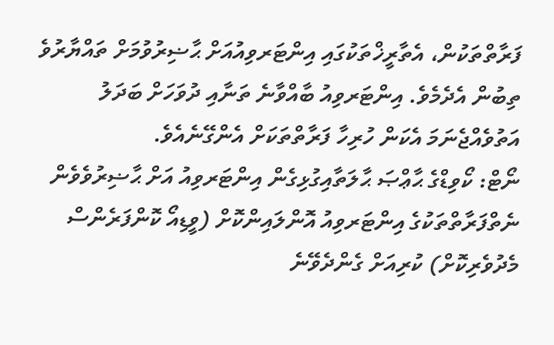ފަރާތްތަކުން، އެތާރީޚްތަކުގައި އިންޓަރވިއުއަށް ޙާޟިރުވުމަށް ތައްޔާރުވެ ތިބުން އެދެމެވެ. އިންޓަރވިއު ބާއްވާނެ ތަނާއި ދުވަހަށް ބަދަލު އަތުވެއްޖެނަމަ އެކަން ހުރިހާ ފަރާތްތަކަށް އެންގޭނެއެވެ.
ނޯޓް: ކޯވިޑްގެ ޙާޢްޞަ ޙާލަތާއިގުޅިގެން އިންޓަރވިއު އަށް ޙާޟިރުވެވެން ނެތްފަރާތްތަކުގެ އިންޓަރވިއު އޮންލައިންކޮށް (ވީޑިއޯ ކޮންފަރެންސް މެދުވެރިކޮށް) ކުރިއަށް ގެންދެވޭނެ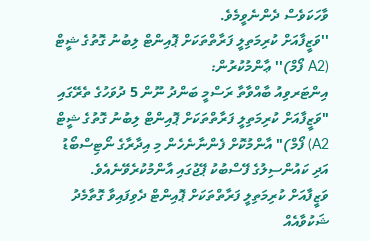ވާހަކަވެސް ދެންނެވީމެވެ.
''ވަޒީފާއަށް ކުރިމަތިލީ ފަރާތްތަކަށް ޕޮއިންޓް ލިބުނު ގޮތުގެ ޝީޓް (A2 ފޯމް)'' ޢާންމުކުރުން:
އިންޓަރވިއު ބާއްވާތާ ރަސްމީ ބަންދު ނޫން 5 ދުވަހުގެ ތެރޭގައި "ވަޒީފާއަށް ކުރިމަތިލީ ފަރާތްތަކަށް ޕޮއިންޓް ލިބުނު ގޮތުގެ ޝީޓް A2) ފޯމް)" އާންމުކޮށް ފެންނާނެހެން މި އިދާރާގެ ނޯޓިސްބޯޑު އަދި ކައުންސިލުގެ ފޭސްބުކު ޕޭޖުގައި އާންމުކުރެވޭނެއެވެ. ވަޒީފާއަށް ކުރިމަތިލީ ފަރާތްތަކަށް ޕޮއިންޓް ދެވިފައިވާ ގޮތާމެދު ޝަކުވާއެއް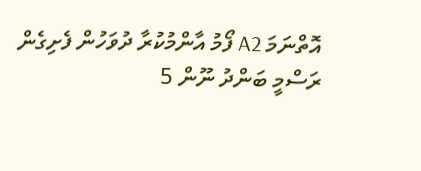އޮތްނަމަ A2 ފޯމު އާންމުކުރާ ދުވަހުން ފެށިގެން ރަސްމީ ބަންދު ނޫން 5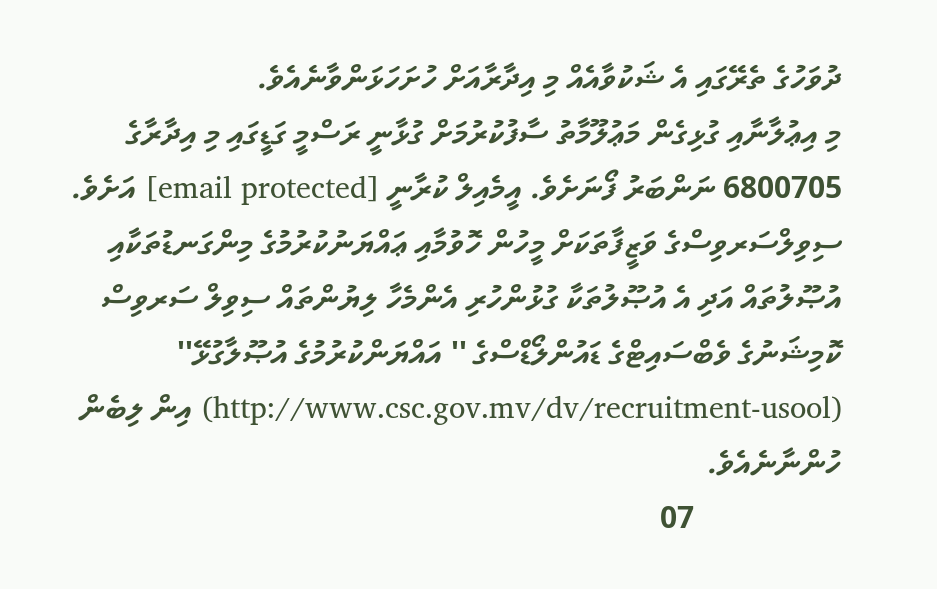ދުވަހުގެ ތެރޭގައި އެ ޝަކުވާއެއް މި އިދާރާއަށް ހުށަހަޅަންވާނެއެވެ.
މި އިޢުލާނާއި ގުޅިގެން މަޢުލޫމާތު ސާފުކުރުމަށް ގުޅާނީ ރަސްމީ ގަޑީގައި މި އިދާރާގެ 6800705 ނަންބަރު ފޯނަށެވެ. އީމެއިލް ކުރާނީ [email protected] އަށެވެ.
ސިވިލްސަރވިސްގެ ވަޒީފާތަކަށް މީހުން ހޮވުމާއި ޢައްޔަނުކުރުމުގެ މިންގަނޑުތަކާއި އުޞޫލުތައް އަދި އެ އުޞޫލުތަކާ ގުޅުންހުރި އެންމެހާ ލިޔުންތައް ސިވިލް ސަރވިސް ކޮމިޝަނުގެ ވެބްސައިޓްގެ ޑައުންލޯޑްސްގެ '' އައްޔަންކުރުމުގެ އުޞޫލާގުޅޭ'' (http://www.csc.gov.mv/dv/recruitment-usool) އިން ލިބެން ހުންނާނެއެވެ.
                   07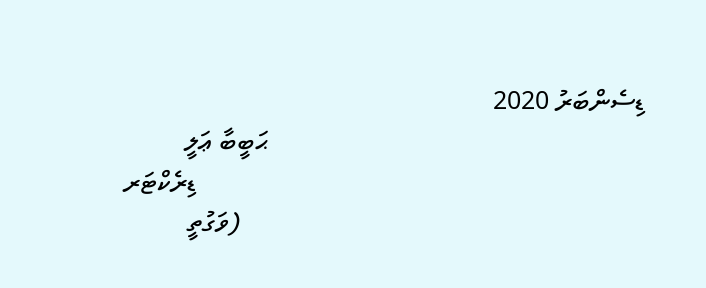ޑިސެންބަރު 2020
                                                          ޙަބީބާ ޢަލީ
                                                                     ޑިރެކްޓަރ
                                                              (ވަގުތީ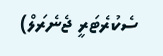ސެކުރެޓަރީ ޖެނެރަލް)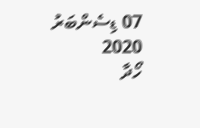07 ޑިސެންބަރު 2020
ހޯދާ